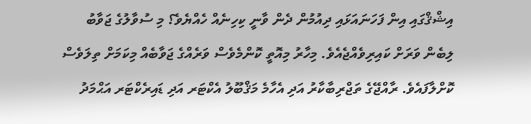އިޝްޤްގައި އިން ފަހަނައަޅައި ދިއުމުން ދެން ވާނީ ކިހިނެއް ހެއްޔެވެ؟ މި ސުވާލުގެ ޖަވާބު ލިބެން ވަރަށް ކައިރިވެއްޖެއެވެ. މިހާރު މިއޮތީ ކޮންމެވެސް ވަރެއްގެ ޖަވާބެއް މިކަމަށް ތިލަވެސް ކޮށްލާފައެވެ. ރާއްޖޭގެ ތަޖްރިބާކާރު އަދި އެހާމެ މަޤްބޫލު އެކްޓަރ އަދި ޑައިރެކްޓަރ އަޙްމަދު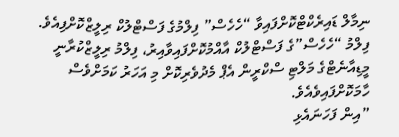ނިމާލް ޑައިރެކްޓްކޮށްފައިވާ “ހެހެސް” ފިލްމުގެ ފަސްޓްލުކް ރިލީޒްކޮށްފިއެވެ.
ފިލްމު “ހެހެސް”ގެ ފަސްޓްލުކް އާއްމުކޮށްފައިވާއިރު، ފިލްމު ރިލީޒްކުރާނީ މީޑިއާނެޓްގެ މަލްޓި ސްކްރީން އެޕް މެދުވެރިކޮށް މި އަހަރު ކަމަށްވެސް ހާމަކޮށްފައިވެއެވެ.
”އިން ފަހަނައެޅި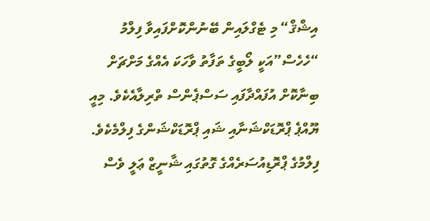އިޝްޤް“ މި ޓެގްލައިން ބޭނުންކޮށްފައިވާ ފިލްމު “ހެހެސް”އަކީ ލޯބީގެ ތަފާތު ވާހަކަ އެއްގެ މަށްޗަށް ބިނާކޮށް އުފައްދާފައި ސަސްޕެންސް ތްރިލާއެކެވެ. މިއީ ޔޫއްޕެ ޕްރޮޑަކްޝަނާއި ޝައި ޕްރޮޑަކްޝަންގެ ފިލްމެކެވެ. ފިލްމުގެ ޕްރޮޑިއުސަރެއްގެ ގޮތުގައި ޝާނީޒް ޢަލީ ވެސް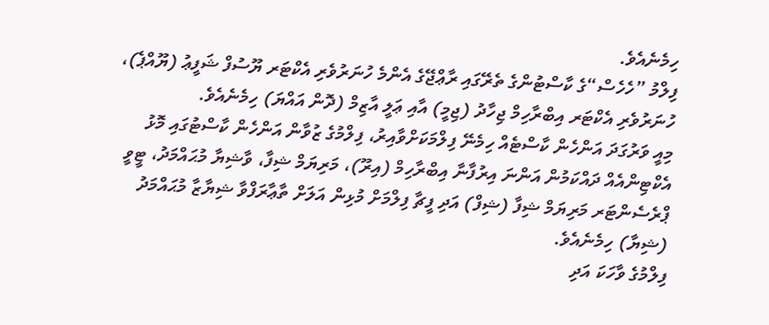ހިމެނެއެވެ.
ފިލްމު ”ހެހެސް“ގެ ކާސްޓުންގެ ތެރޭގައި ރާޢްޖޭގެ އެންމެ ހުނަރުވެރި އެކްޓަރ ޔޫސުފް ޝަފީޢު (ޔޫއްޕެ)، ހުނަރުވެރި އެކްޓަރ އިބްރާހިމް ޖިހާދު (ޖިމީ) އާއި ޢަލީ އާޒިމް (ދޮން އައްޔަ) ހިމެނެއެވެ.
މިއީ ވަރުގަދަ އަންހެން ކާސްޓެއް ހިމެނޭ ފިލްމަކަށްވާއިރު، ފިލްމުގެ ޒުވާން އަންހެން ކާސްޓުގައި މޮޅު އެކްޓިންއެއް ދައްކަމުން އަންނަ އިރުފާނާ އިބްރާހިމް (އިރޫ)، މަރިޔަމް ޝިފާ، ވާޝިޔާ މުޙައްމަދު، ޓީވީ ޕްރެސެންޓަރ މަރިޔަމް ޝިފާ (ޝިފް) އަދި ފީޗާ ފިލްމަށް މުޅިން އަލަށް ތާޢާރަފްވާ ޝިޔާޒާ މުޙައްމަދު (ޝިޔާ) ހިމެނެއެވެ.
ފިލްމުގެ ވާހަކަ އަދި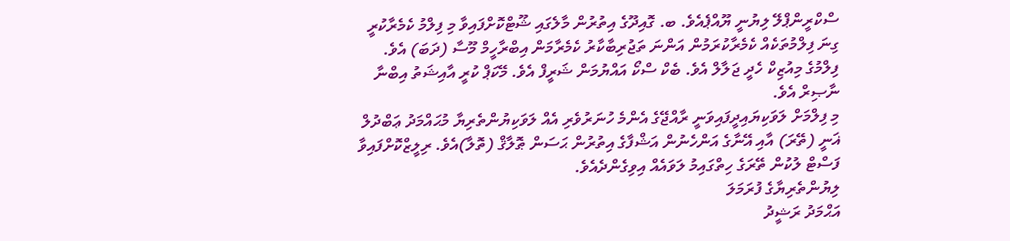ސްކްރީންޕްލޭ ލިޔުނީ ޔޫއްޕެއެވެ. ބ. ގޮއިދޫގެ އިތުރުން މާލެގައި ޝޫޓްކޮށްފައިވާ މި ފިލްމު ކެމެރާކުރީ ގިނަ ފިލްމުތަކެއް ކެމެރާކުރަމުން އަންނަ ތަޖުރިބާކާރު ކެމެރާމަން އިބްރާހީމް މޫސާ (ދަބަ) އެވެ. ފިލްމުގެ މިއުޒިކް ހެދީ ޖަލާލް އެވެ. ބެކް ސްކޯ އައްޔުމަން ޝަރީފް އެވެ. މޭކަޕް ކުރީ އާއިޝަތު އިބްނާ ނާޞިރް އެވެ.
މި ފިލްމަށް ލަވަކިޔައިދީފައިވަނީ ރާއްޖޭގެ އެންމެ ހުނަރުވެރި އެއް ލަވަކިޔުންތެރިޔާ މުޙައްމަދު ޢަބްދުލް ޣަނީ (ތޭރަ) އާއި އޭނާގެ އަންހެނުން އަޝްފާގެ އިތުރުން ޙަސަން ޠޮލާޤް (ތޮލާ)އެވެ. ރިލީޒްކޮށްފައިވާ ފަސްޓް ލުކުން ތޭރަގެ ހިތްގައިމު ލަވައެއް އިވިގެންދެއެވެ.
ލިޔުންތެރިޔާގެ ފުރަމަލަ
އަޙްމަދު ރަޝީދު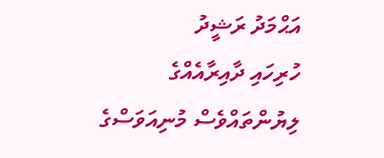އަޙްމަދު ރަޝީދު
ހުރިހައި ދާއިރާއެއްގެ ލިޔުންތައްވެސް މުނިއަވަސްގެ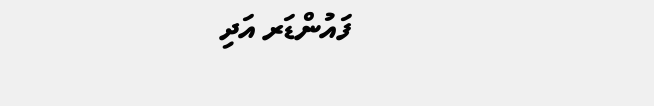ފައުންޑަރ އަދި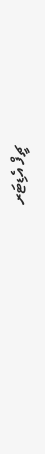ޗީފް އެޑިޓަރ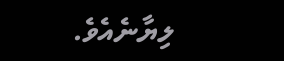ލިޔާނެއެވެ.